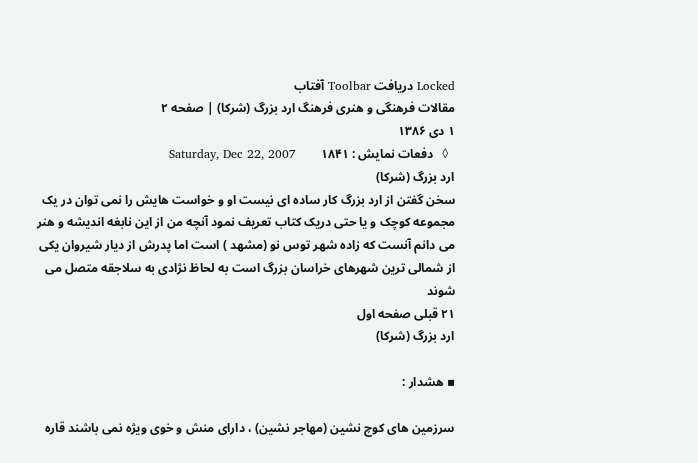Locked دریافت Toolbar آفتاب
مقالات فرهنگی و هنری فرهنگ ارد بزرگ (شرکا) | صفحه ۲
۱ دى ۱۳۸۶
  ◊   دفعات نمایش : ۱۸۴۱        Saturday, Dec 22, 2007
ارد بزرگ (شرکا)
سخن گفتن از ارد بزرگ کار ساده ای نیست او و خواست هایش را نمی توان در یک مجموعه کوچک و یا حتی دریک کتاب تعریف نمود آنچه من از این نابغه اندیشه و هنر می دانم آنست که زاده شهر توس نو (مشهد ) است اما پدرش از دیار شیروان یکی از شمالی ترین شهرهای خراسان بزرگ است به لحاظ نژادی به سلاجقه متصل می شوند
۲۱ قبلى صفحه اول
ارد بزرگ (شرکا)

▪ هشدار :

سرزمین های کوچ نشین (مهاجر نشین) ، دارای منش و خوی ویژه نمی باشند قاره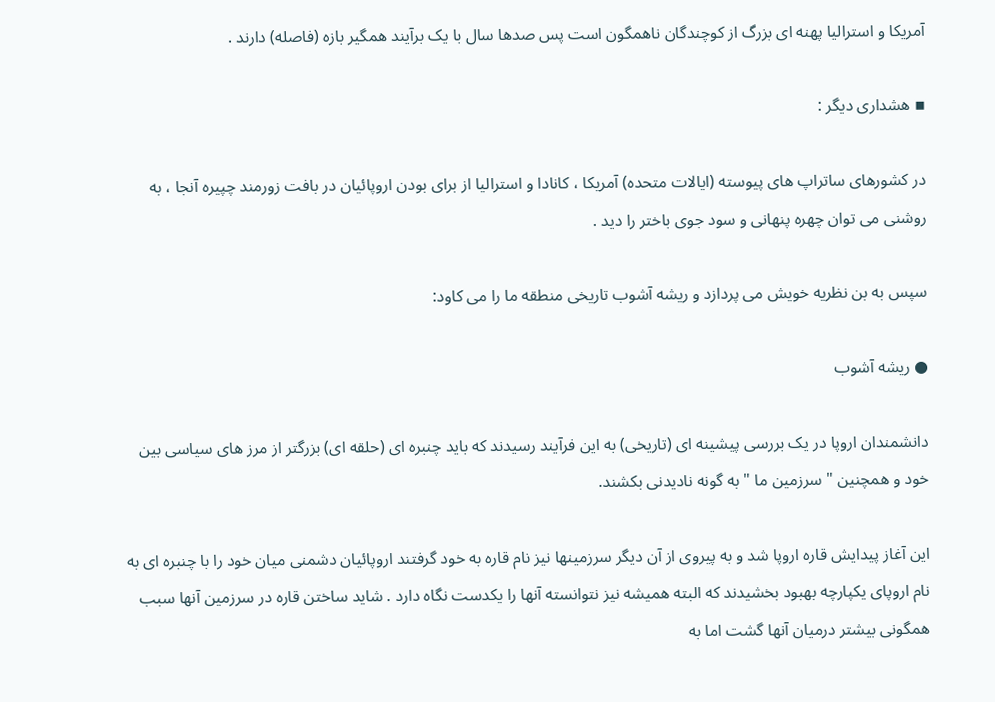آمریکا و استرالیا پهنه ای بزرگ از کوچندگان ناهمگون است پس صدها سال با یک برآیند همگیر بازه (فاصله) دارند .

▪ هشداری دیگر :

در کشورهای ساتراپ های پیوسته (ایالات متحده) آمریکا ، کانادا و استرالیا از برای بودن اروپائیان در بافت زورمند چپیره آنجا ، به روشنی می توان چهره پنهانی و سود جوی باختر را دید .

سپس به بن نظریه خویش می پردازد و ریشه آشوب تاریخی منطقه ما را می کاود:

● ریشه آشوب

دانشمندان اروپا در یک بررسی پیشینه ای (تاریخی) به این فرآیند رسیدند که باید چنبره ای (حلقه ای) بزرگتر از مرز های سیاسی بین خود و همچنین " سرزمین ما " به گونه نادیدنی بکشند.

این آغاز پیدایش قاره اروپا شد و به پیروی از آن دیگر سرزمینها نیز نام قاره به خود گرفتند اروپائیان دشمنی میان خود را با چنبره ای به نام اروپای یکپارچه بهبود بخشیدند که البته همیشه نیز نتوانسته آنها را یکدست نگاه دارد . شاید ساختن قاره در سرزمین آنها سبب همگونی بیشتر درمیان آنها گشت اما به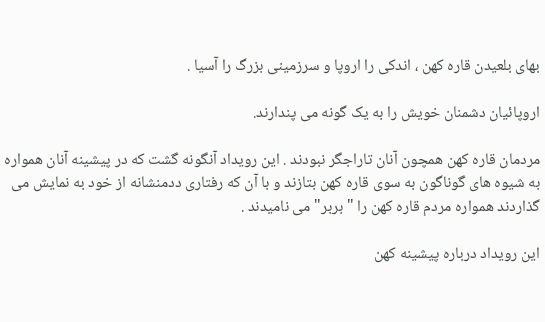بهای بلعیدن قاره کهن ، اندکی را اروپا و سرزمینی بزرگ را آسیا .

اروپائیان دشمنان خویش را به یک گونه می پندارند.

مردمان قاره کهن همچون آنان تاراجگر نبودند . این رویداد آنگونه گشت که در پیشینه آنان همواره به شیوه های گوناگون به سوی قاره کهن بتازند و با آن که رفتاری ددمنشانه از خود به نمایش می گذاردند همواره مردم قاره کهن را " بربر" می نامیدند .

این رویداد درباره پیشینه کهن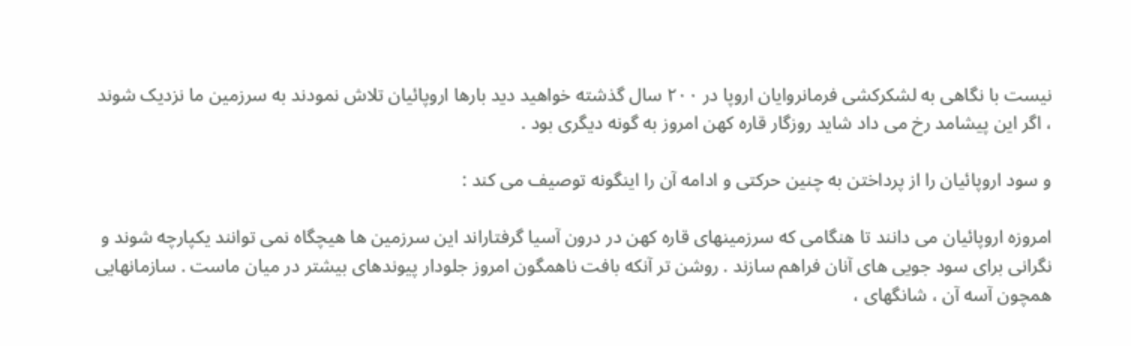نیست با نگاهی به لشکرکشی فرمانروایان اروپا در ۲۰۰ سال گذشته خواهید دید بارها اروپائیان تلاش نمودند به سرزمین ما نزدیک شوند ، اگر این پیشامد رخ می داد شاید روزگار قاره کهن امروز به گونه دیگری بود .

و سود اروپائیان را از پرداختن به چنین حرکتی و ادامه آن را اینگونه توصیف می کند :

امروزه اروپائیان می دانند تا هنگامی که سرزمینهای قاره کهن در درون آسیا گرفتاراند این سرزمین ها هیچگاه نمی توانند یکپارچه شوند و نگرانی برای سود جویی های آنان فراهم سازند . روشن تر آنکه بافت ناهمگون امروز جلودار پیوندهای بیشتر در میان ماست . سازمانهایی همچون آسه آن ، شانگهای ،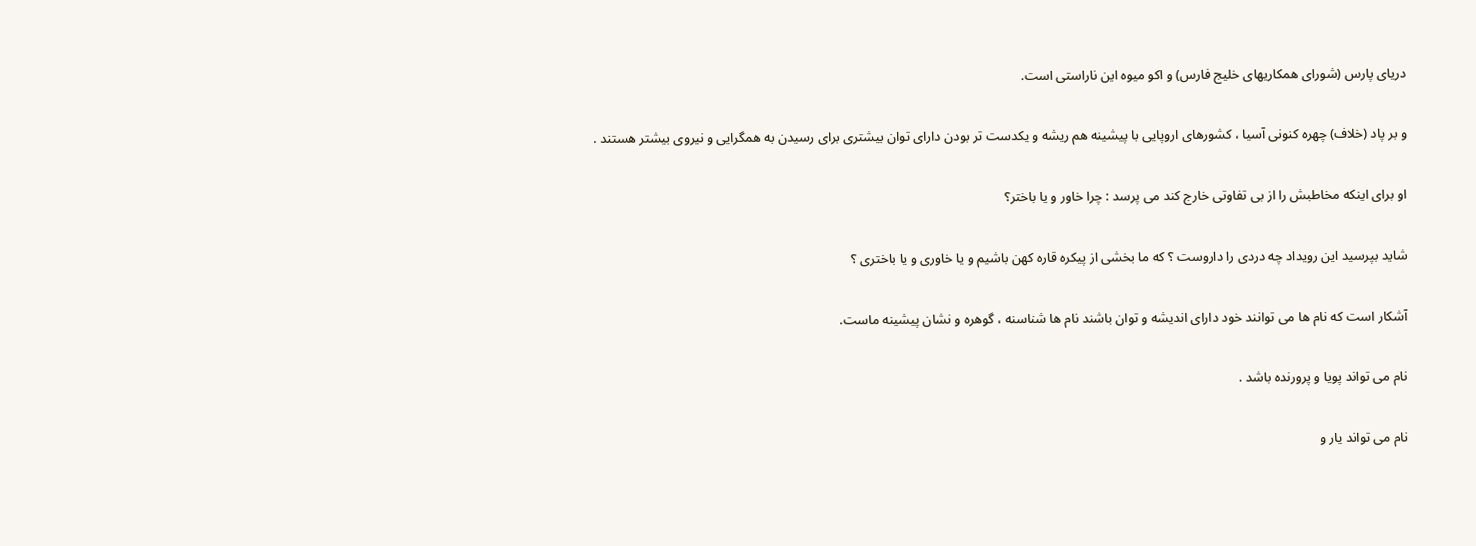دریای پارس (شورای همکاریهای خلیج فارس) و اکو میوه این ناراستی است.

و بر پاد (خلاف) چهره کنونی آسیا ، کشورهای اروپایی با پیشینه هم ریشه و یکدست تر بودن دارای توان بیشتری برای رسیدن به همگرایی و نیروی بیشتر هستند .

او برای اینکه مخاطبش را از بی تفاوتی خارج کند می پرسد : چرا خاور و یا باختر؟

شاید بپرسید این رویداد چه دردی را داروست ؟ که ما بخشی از پیکره قاره کهن باشیم و یا خاوری و یا باختری ؟

آشکار است که نام ها می توانند خود دارای اندیشه و توان باشند نام ها شناسنه ، گوهره و نشان پیشینه ماست.

نام می تواند پویا و پرورنده باشد .

نام می تواند یار و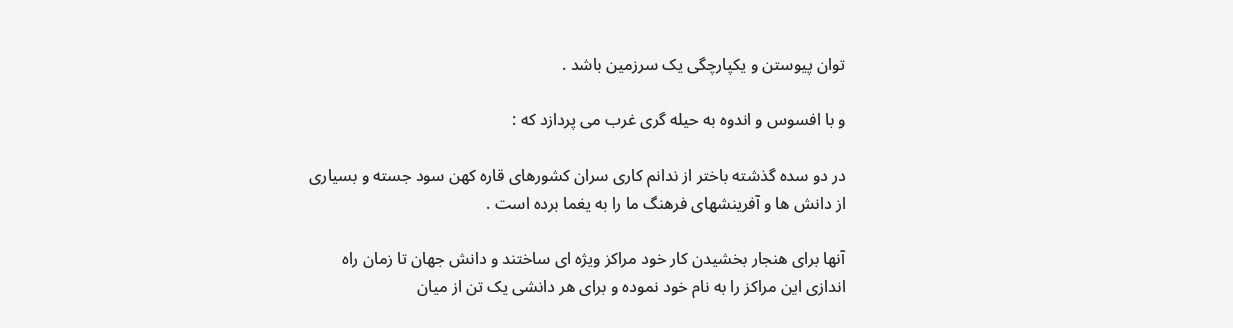توان پیوستن و یکپارچگی یک سرزمین باشد .

و با افسوس و اندوه به حیله گری غرب می پردازد که :

در دو سده گذشته باختر از ندانم کاری سران کشورهای قاره کهن سود جسته و بسیاری از دانش ها و آفرینشهای فرهنگ ما را به یغما برده است .

آنها برای هنجار بخشیدن کار خود مراکز ویژه ای ساختند و دانش جهان تا زمان راه اندازی این مراکز را به نام خود نموده و برای هر دانشی یک تن از میان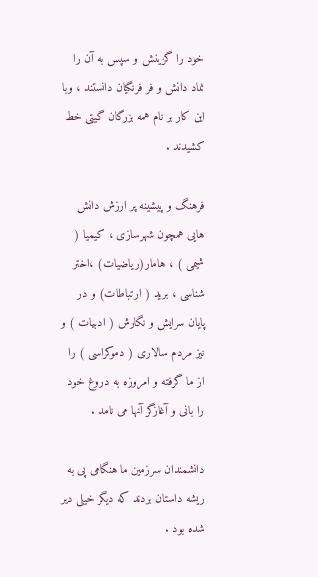خود را گزینش و سپس به آن را نماد دانش و فر فرنگیان دانستند ، وبا این کار بر نام همه بزرگان گیتی خط کشیدند .

فرهنگ و پیشینه پر ارزش دانش هایی همچون شهرسازی ، کیمیا ( شیمی ) ، هامار(ریاضیات) ،اختر شناسی ، برید ( ارتباطات) و در پایان سرایش و نگارش ( ادبیات ) و نیز مردم سالاری ( دموکراسی ) را از ما گرفته و امروزه به دروغ خود را بانی و آغازگر آنها می نامد .

دانشمندان سرزمین ما هنگامی پی به ریشه داستان بردند که دیگر خیلی دیر شده بود .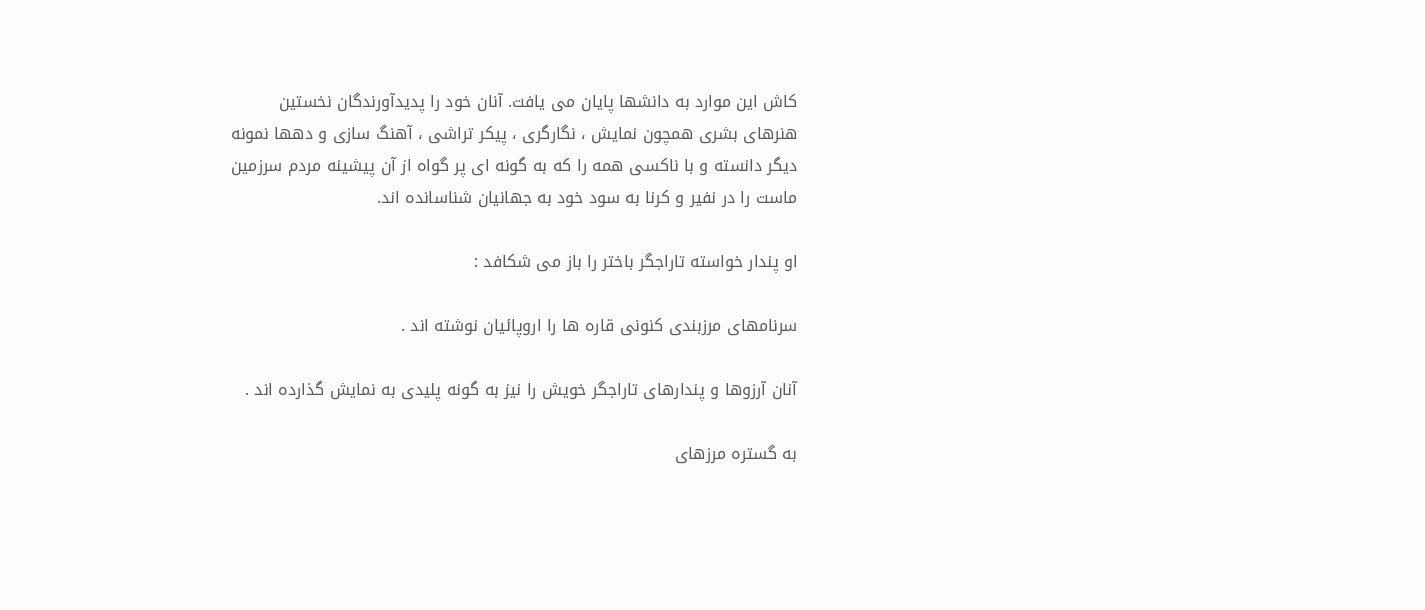کاش این موارد به دانشها پایان می یافت. آنان خود را پدیدآورندگان نخستین هنرهای بشری همچون نمایش ، نگارگری ، پیکر تراشی ، آهنگ سازی و دهها نمونه دیگر دانسته و با ناکسی همه را که به گونه ای پر گواه از آن پیشینه مردم سرزمین ماست را در نفیر و کرنا به سود خود به جهانیان شناسانده اند.

او پندار خواسته تاراجگر باختر را باز می شکافد :

سرنامهای مرزبندی کنونی قاره ها را اروپائیان نوشته اند .

آنان آرزوها و پندارهای تاراجگر خویش را نیز به گونه پلیدی به نمایش گذارده اند .

به گستره مرزهای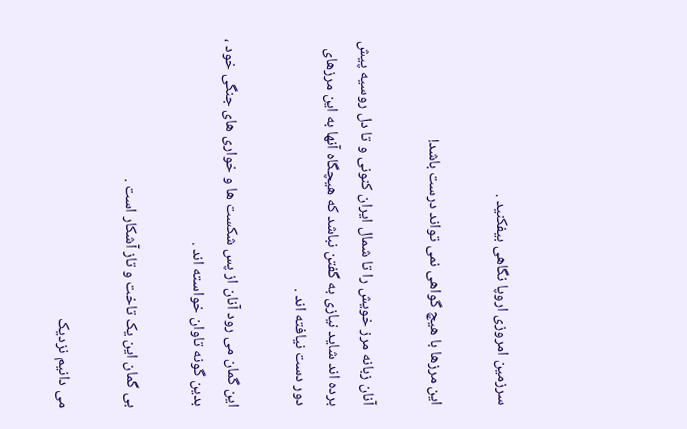سرزمین امروزی اروپا نگاهی بیفکنید .

این مرزها با هیچ گواهی نمی تواند درست باشد!

آنان زبانه مرز خویش را تا شمال ایران کنونی و تا دل روسیه پیش برده اند شاید نیازی به گفتن نباشد که هیچگاه آنها به این مرزهای دور دست نیافته اند .

این گمان می رود آنان از پس شکست ها و خواری های جنگی خود ، بدین گونه تاوان خواسته اند .

بی گمان این یک تاخت و تاز آشکار است .

می دانیم نزدیک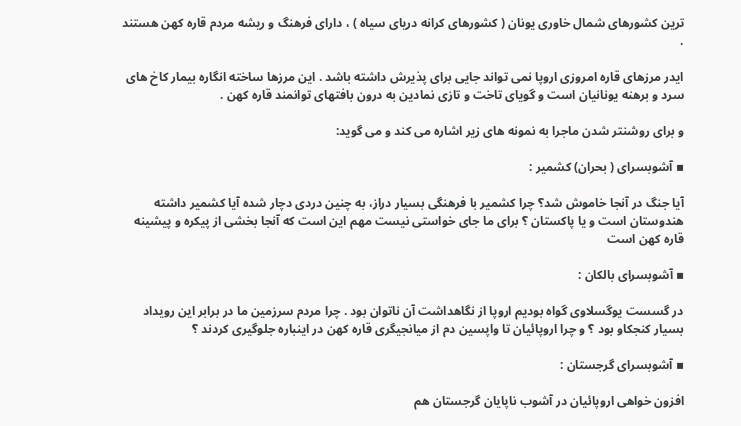ترین کشورهای شمال خاوری یونان ( کشورهای کرانه دریای سیاه ) ، دارای فرهنگ و ریشه مردم قاره کهن هستند .

ایدر مرزهای قاره امروزی اروپا نمی تواند جایی برای پذیرش داشته باشد . این مرزها ساخته انگاره بیمار کاخ های سرد و برهنه یونانیان است و گویای تاخت و تازی نمادین به درون بافتهای توانمند قاره کهن .

و برای روشنتر شدن ماجرا به نمونه های زیر اشاره می کند و می گوید:

▪ آشوبسرای ( بحران) کشمیر :

آیا جنگ در آنجا خاموش شد؟ چرا کشمیر با فرهنگی بسیار دراز، به چنین دردی دچار شده آیا کشمیر داشته هندوستان است و یا پاکستان ؟ برای ما جای خواستی نیست مهم این است که آنجا بخشی از پیکره و پیشینه قاره کهن است

▪ آشوبسرای بالکان :

در گسست یوگسلاوی گواه بودیم اروپا از نگاهداشت آن ناتوان بود . چرا مردم سرزمین ما در برابر این رویداد بسیار کنجکاو بود ؟ و چرا اروپائیان تا واپسین دم از میانجیگری قاره کهن در اینباره جلوگیری کردند ؟

▪ آشوبسرای گرجستان :

افزون خواهی اروپائیان در آشوب ناپایان گرجستان هم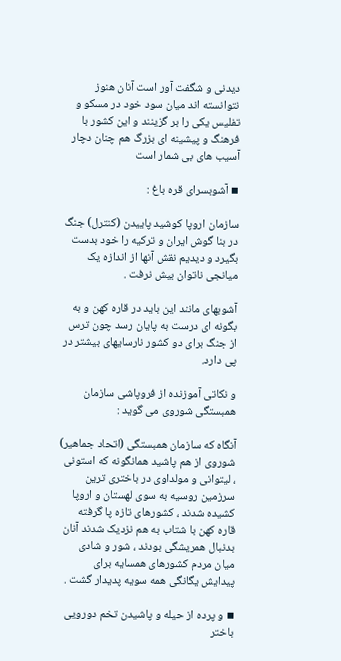دیدنی و شگفت آور است آنان هنوز نتوانسته اند میان سود خود در مسکو و تفلیس یکی را بر گزینند و این کشور با فرهنگ و پیشینه ای بزرگ هم چنان دچار آسیب های بی شمار است

▪ آشوبسرای قره باغ :

سازمان اروپا کوشید پاییدن (کنترل) جنگ در بنا گوش ایران و ترکیه را خود بدست بگیرد و دیدیم نقش آنها از اندازه یک میانجی ناتوان بیش نرفت .

آشوبهای مانند این باید در قاره کهن و به بگونه ای درست به پایان رسد چون ترس از جنگ برای دو کشور نارسایهای بیشتر در پی دارد.

و نکاتی آموزنده از فروپاشی سازمان همبستگی شوروی می گوید :

آنگاه که سازمان همبستگی (اتحاد جماهیر) شوروی از هم پاشید همانگونه که استونی ، لیتوانی و مولداوی در باختری ترین سرزمین روسیه به سوی لهستان و اروپا کشیده شدند ، کشورهای تازه پا گرفته قاره کهن با شتاب به هم نزدیک شدند آنان بدنبال همریشگی بودند ، شور و شادی میان مردم کشورهای همسایه برای پیدایش یگانگی همه سویه پدیدار گشت .

▪ و پرده از حیله و پاشیدن تخم دورویی باختر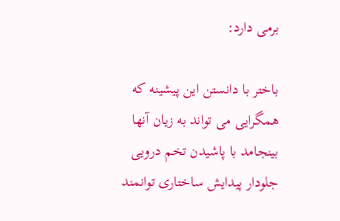برمی دارد:

باختر با دانستن این پیشینه که همگرایی می تواند به زیان آنها بینجامد با پاشیدن تخم درویی جلودار پیدایش ساختاری توانمند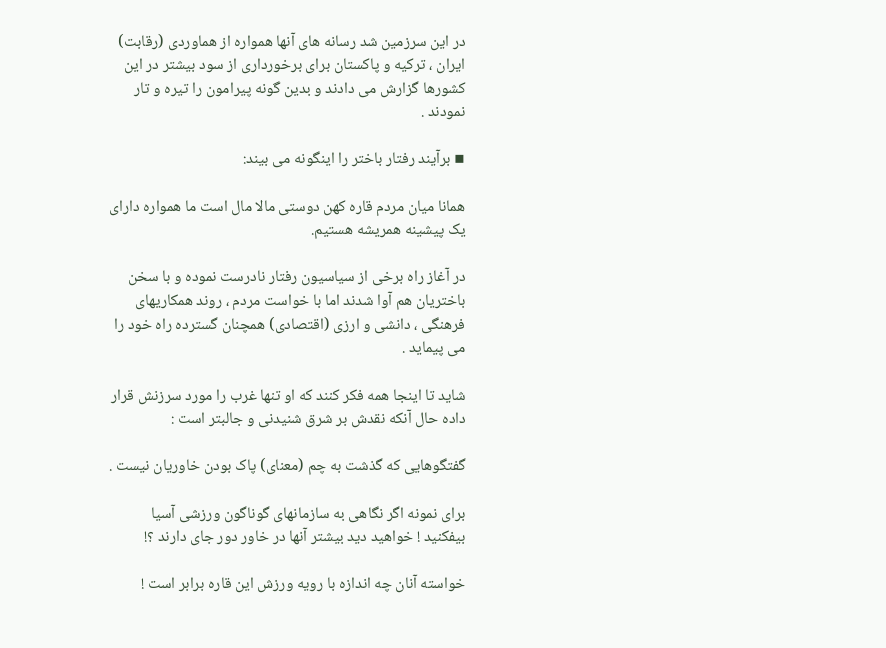در این سرزمین شد رسانه های آنها همواره از هماوردی (رقابت) ایران ، ترکیه و پاکستان برای برخورداری از سود بیشتر در این کشورها گزارش می دادند و بدین گونه پیرامون را تیره و تار نمودند .

▪ برآیند رفتار باختر را اینگونه می بیند:

همانا میان مردم قاره کهن دوستی مالا مال است ما همواره دارای یک پیشینه همریشه هستیم.

در آغاز راه برخی از سیاسیون رفتار نادرست نموده و با سخن باختریان هم آوا شدند اما با خواست مردم ، روند همکاریهای فرهنگی ، دانشی و ارزی (اقتصادی) همچنان گسترده راه خود را می پیماید .

شاید تا اینجا همه فکر کنند که او تنها غرب را مورد سرزنش قرار داده حال آنکه نقدش بر شرق شنیدنی و جالبتر است :

گفتگوهایی که گذشت به چم (معنای) پاک بودن خاوریان نیست .

برای نمونه اگر نگاهی به سازمانهای گوناگون ورزشی آسیا بیفکنید ! خواهید دید بیشتر آنها در خاور دور جای دارند ؟!

خواسته آنان چه اندازه با رویه ورزش این قاره برابر است !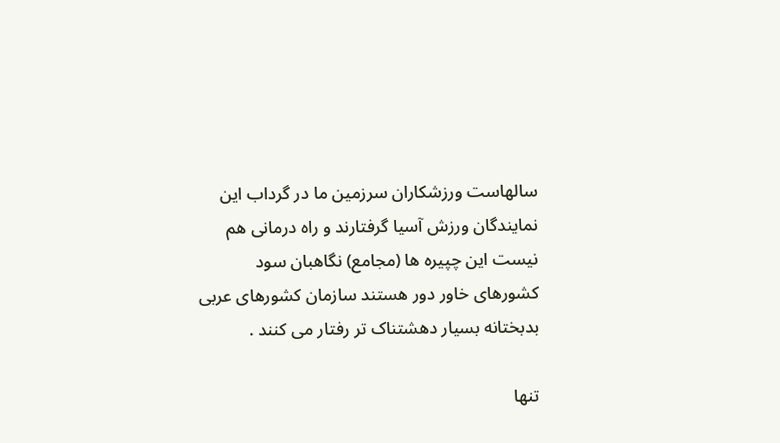سالهاست ورزشکاران سرزمین ما در گرداب این نمایندگان ورزش آسیا گرفتارند و راه درمانی هم نیست این چپیره ها (مجامع) نگاهبان سود کشورهای خاور دور هستند سازمان کشورهای عربی بدبختانه بسیار دهشتناک تر رفتار می کنند .

تنها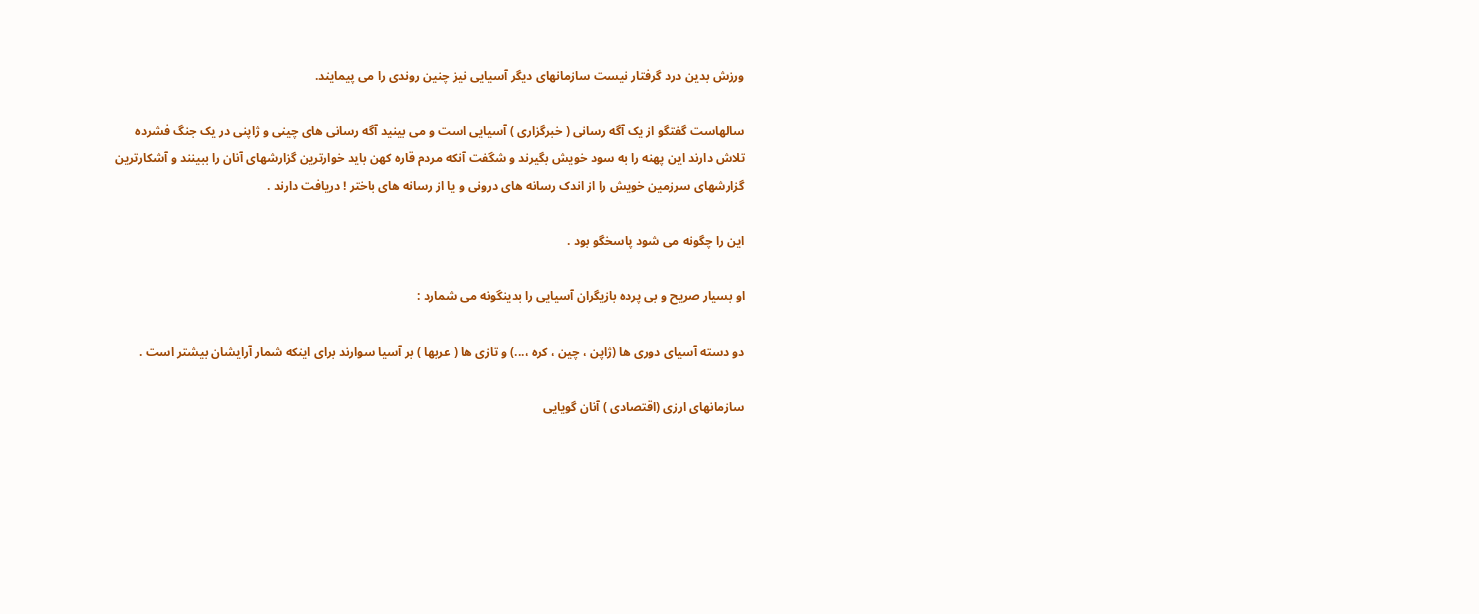ورزش بدین درد گرفتار نیست سازمانهای دیگر آسیایی نیز چنین روندی را می پیمایند.

سالهاست گفتگو از یک آگه رسانی ( خبرگزاری ) آسیایی است و می بینید آگه رسانی های چینی و ژاپنی در یک جنگ فشرده تلاش دارند این پهنه را به سود خویش بگیرند و شگفت آنکه مردم قاره کهن باید خوارترین گزارشهای آنان را ببینند و آشکارترین گزارشهای سرزمین خویش را از اندک رسانه های درونی و یا از رسانه های باختر ! دریافت دارند .

این را چگونه می شود پاسخگو بود .

او بسیار صریح و بی پرده بازیگران آسیایی را بدینگونه می شمارد :

دو دسته آسیای دوری ها (ژاپن ، چین ، کره ،...) و تازی ها ( عربها ) بر آسیا سوارند برای اینکه شمار آرایشان بیشتر است .

سازمانهای ارزی (اقتصادی ) آنان گویایی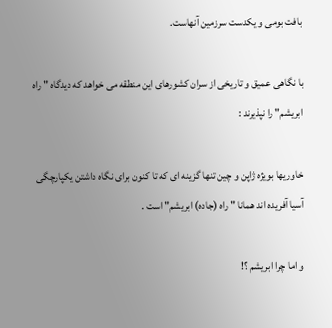بافت بومی و یکدست سرزمین آنهاست.

با نگاهی عمیق و تاریخی از سران کشورهای این منطقه می خواهد که دیدگاه " راه ابریشم" را نپذیرند :

خاوریها بویژه ژاپن و چین تنها گزینه ای که تا کنون برای نگاه داشتن یکپارچگی آسیا آفریده اند همانا " راه (جاده) ابریشم" است .

و اما چرا ابریشم ؟!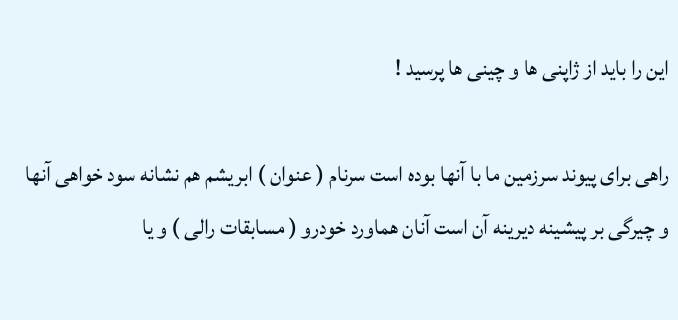این را باید از ژاپنی ها و چینی ها پرسید !

راهی برای پیوند سرزمین ما با آنها بوده است سرنام ( عنوان ) ابریشم هم نشانه سود خواهی آنها و چیرگی بر پیشینه دیرینه آن است آنان هماورد خودرو ( مسابقات رالی ) و یا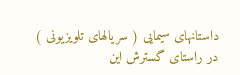داستانهای سیمایی ( سریالهای تلویزیونی ) در راستای گسترش این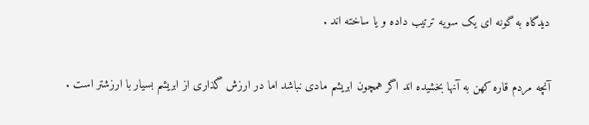دیدگاه به گونه ای یک سویه ترتیب داده و یا ساخته اند .

آنچه مردم قاره کهن به آنها بخشیده اند اگر همچون ابریشم مادی نباشد اما در ارزش گذاری از ابریشم بسیار با ارزشتر است .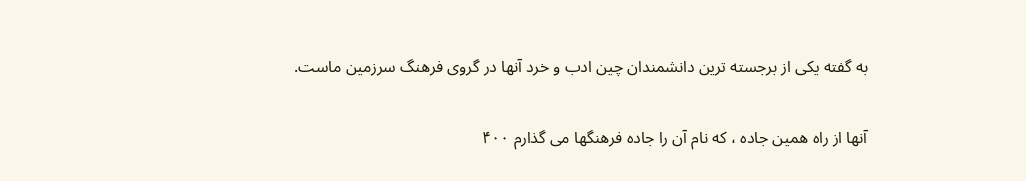به گفته یکی از برجسته ترین دانشمندان چین ادب و خرد آنها در گروی فرهنگ سرزمین ماست.

آنها از راه همین جاده ، که نام آن را جاده فرهنگها می گذارم ۴۰۰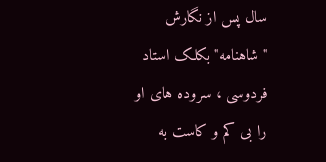سال پس از نگارش "شاهنامه" بکلک استاد فردوسی ، سروده های او را بی کم و کاست به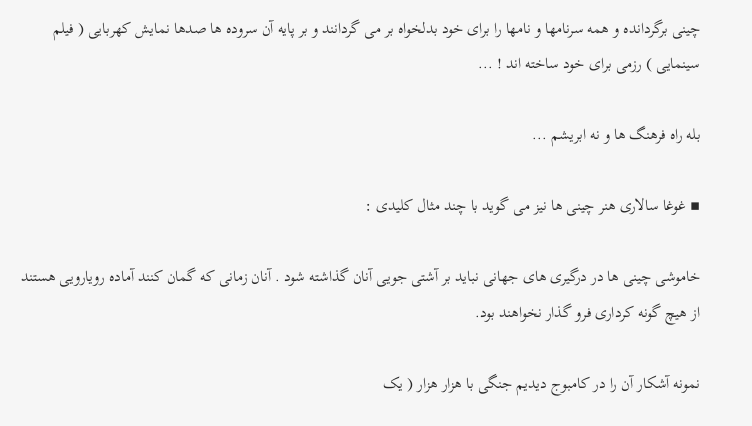چینی برگردانده و همه سرنامها و نامها را برای خود بدلخواه بر می گردانند و بر پایه آن سروده ها صدها نمایش کهربایی ( فیلم سینمایی ) رزمی برای خود ساخته اند ! ...

بله راه فرهنگ ها و نه ابریشم ...

▪ غوغا سالاری هنر چینی ها نیز می گوید با چند مثال کلیدی :

خاموشی چینی ها در درگیری های جهانی نباید بر آشتی جویی آنان گذاشته شود . آنان زمانی که گمان کنند آماده رویارویی هستند از هیچ گونه کرداری فرو گذار نخواهند بود.

نمونه آشکار آن را در کامبوج دیدیم جنگی با هزار هزار ( یک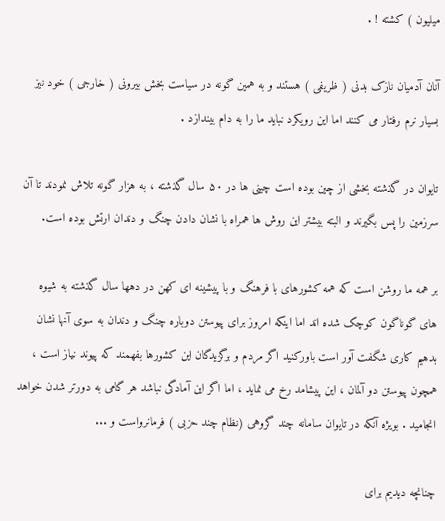میلیون ) کشته ! .

آنان آدمیان نازک بدنی ( ظریفی ) هستند و به همین گونه در سیاست بخش بیرونی ( خارجی ) خود نیز بسیار نرم رفتار می کنند اما این رویکرد نباید ما را به دام بیندازد .

تایوان در گذشته بخشی از چین بوده است چینی ها در ۵۰ سال گذشته ، به هزار گونه تلاش نمودند تا آن سرزمین را پس بگیرند و البته بیشتر این روش ها همراه با نشان دادن چنگ و دندان ارتش بوده است.

بر همه ما روشن است که همه کشورهای با فرهنگ و با پیشینه ای کهن در دهها سال گذشته به شیوه های گوناگون کوچک شده اند اما اینکه امروز برای پیوستن دوباره چنگ و دندان به سوی آنها نشان بدهیم کاری شگفت آور است باورکنید اگر مردم و برگزیدگان این کشورها بفهمند که پیوند نیاز است ، همچون پیوستن دو آلمان ، این پیشامد رخ می نماید ، اما اگر این آمادگی نباشد هر گامی به دورتر شدن خواهد انجامید . بویژه آنکه در تایوان سامانه چند گروهی (نظام چند حزبی ) فرمانرواست و ...

چنانچه دیدیم برای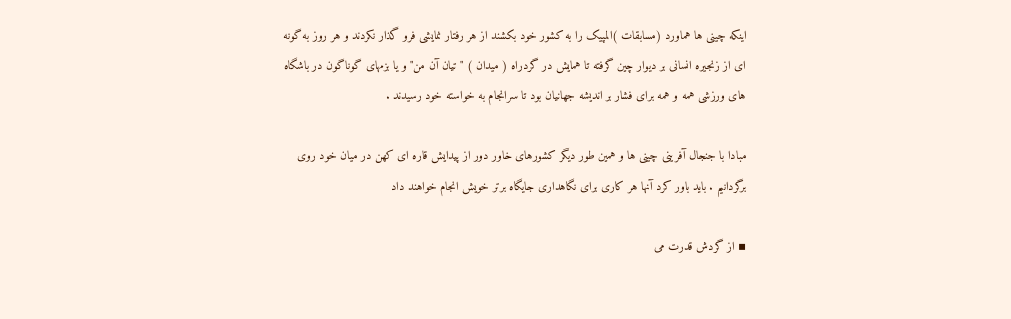اینکه چینی ها هماورد (مسابقات )المپیک را به کشور خود بکشند از هر رفتار نمایشی فرو گذار نکردند و هر روز به گونه ای از زنجیره انسانی بر دیوار چین گرفته تا همایش در گردراه ( میدان ) "تیان آن من" و یا بزمهای گوناگون در باشگاه های ورزشی همه و همه برای فشار بر اندیشه جهانیان بود تا سرانجام به خواسته خود رسیدند .

مبادا با جنجال آفرینی چینی ها و همین طور دیگر کشورهای خاور دور از پیدایش قاره ای کهن در میان خود روی برگردانیم . باید باور کرد آنها هر کاری برای نگاهداری جایگاه برتر خویش انجام خواهند داد

▪ از گردش قدرت می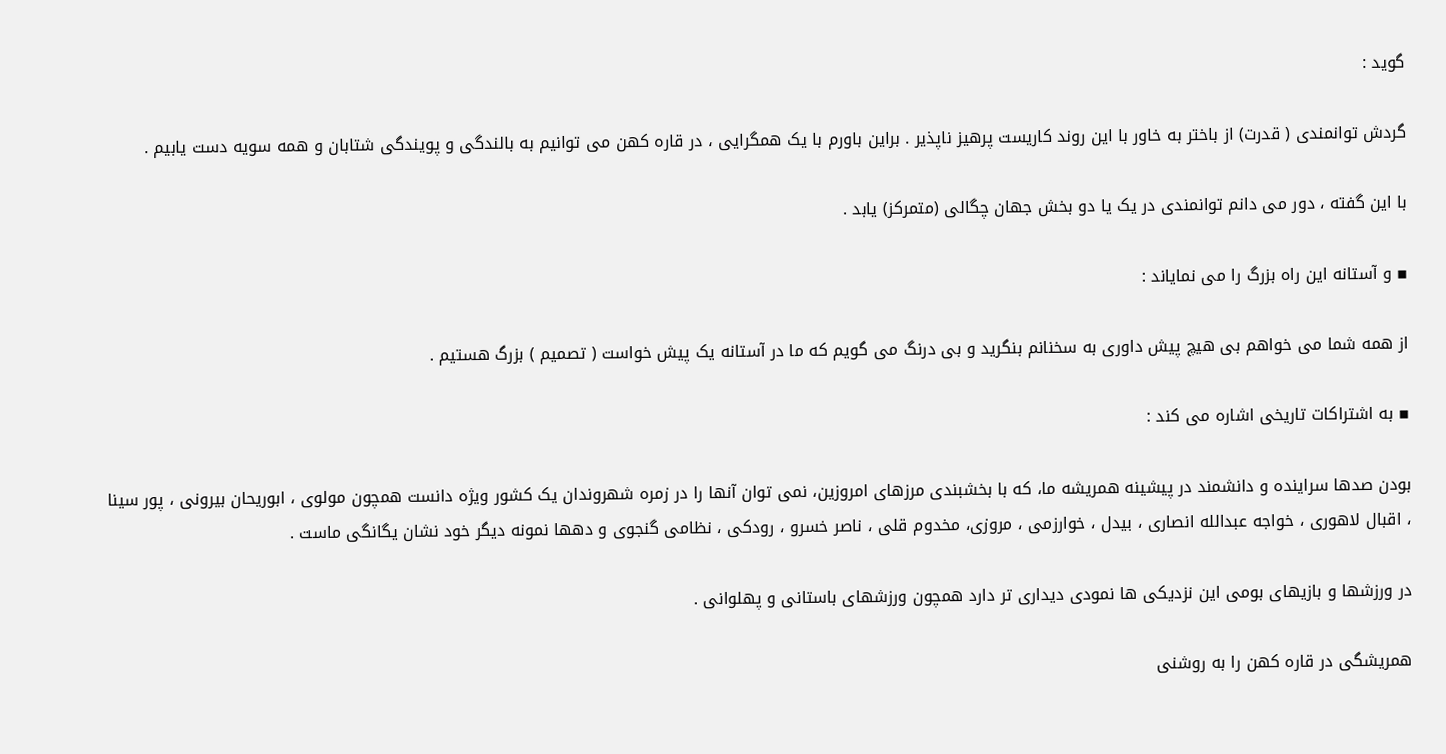گوید :

گردش توانمندی ( قدرت) از باختر به خاور با این روند کاریست پرهیز ناپذیر . براین باورم با یک همگرایی ، در قاره کهن می توانیم به بالندگی و پویندگی شتابان و همه سویه دست یابیم .

با این گفته ، دور می دانم توانمندی در یک یا دو بخش جهان چگالی (متمرکز) یابد .

▪ و آستانه این راه بزرگ را می نمایاند :

از همه شما می خواهم بی هیچ پیش داوری به سخنانم بنگرید و بی درنگ می گویم که ما در آستانه یک پیش خواست ( تصمیم ) بزرگ هستیم .

▪ به اشتراکات تاریخی اشاره می کند :

بودن صدها سراینده و دانشمند در پیشینه همریشه ما، که با بخشبندی مرزهای امروزین، نمی توان آنها را در زمره شهروندان یک کشور ویژه دانست همچون مولوی ، ابوریحان بیرونی ، پور سینا ، اقبال لاهوری ، خواجه عبدالله انصاری ، بیدل ، خوارزمی ، مروزی، مخدوم قلی ، ناصر خسرو ، رودکی ، نظامی گنجوی و دهها نمونه دیگر خود نشان یگانگی ماست .

در ورزشها و بازیهای بومی این نزدیکی ها نمودی دیداری تر دارد همچون ورزشهای باستانی و پهلوانی .

همریشگی در قاره کهن را به روشنی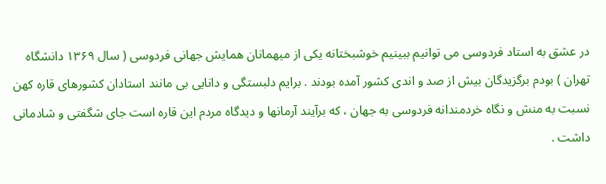در عشق به استاد فردوسی می توانیم ببینیم خوشبختانه یکی از میهمانان همایش جهانی فردوسی ( سال ۱۳۶۹ دانشگاه تهران ) بودم برگزیدگان بیش از صد و اندی کشور آمده بودند . برایم دلبستگی و دانایی بی مانند استادان کشورهای قاره کهن نسبت به منش و نگاه خردمندانه فردوسی به جهان ، که برآیند آرمانها و دیدگاه مردم این قاره است جای شگفتی و شادمانی داشت .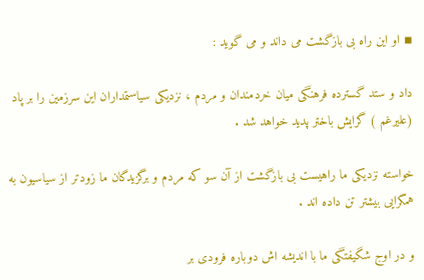▪ او این راه بی بازگشت می داند و می گوید :

داد و ستد گسترده فرهنگی میان خردمندان و مردم ، نزدیکی سیاستمداران این سرزمین را بر پاد (علیرغم ) گرایش باختر پدید خواهد شد .

خواسته نزدیکی ما راهیست بی بازگشت از آن سو که مردم و برگزیدگان ما زودتر از سیاسیون به همگرایی بیشتر تن داده اند .

و در اوج شگیفتگی ما با اندیشه اش دوباره فرودی بر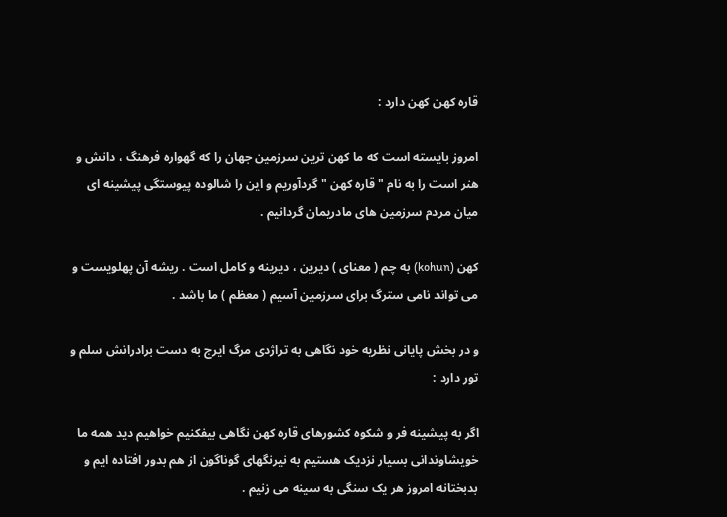قاره کهن کهن دارد :

امروز بایسته است که ما کهن ترین سرزمین جهان را که گهواره فرهنگ ، دانش و هنر است را به نام " قاره کهن " گردآوریم و این را شالوده پیوستگی پیشینه ای میان مردم سرزمین های مادریمان گردانیم .

کهن (kohun) به چم ( معنای ) دیرین ، دیرینه و کامل است . ریشه آن پهلویست و می تواند نامی سترگ برای سرزمین آسیم ( معظم ) ما باشد .

و در بخش پایانی نظریه خود نگاهی به تراژدی مرگ ایرج به دست برادرانش سلم و تور دارد :

اگر به پیشینه فر و شکوه کشورهای قاره کهن نگاهی بیفکنیم خواهیم دید همه ما خویشاوندانی بسیار نزدیک هستیم به نیرنگهای گوناگون از هم بدور افتاده ایم و بدبختانه امروز هر یک سنگی به سینه می زنیم .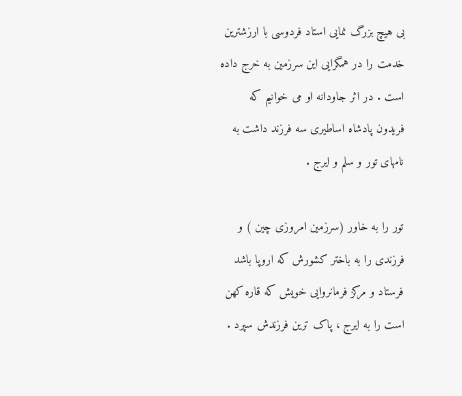بی هیچ بزرگ نمایی استاد فردوسی با ارزشترین خدمت را در همگرایی این سرزمین به خرج داده است . در اثر جاودانه او می خوانیم که فریدون پادشاه اساطیری سه فرزند داشت به نامهای تور و سلم و ایرج .

تور را به خاور (سرزمین امروزی چین ) و فرزندی را به باختر کشورش که اروپا باشد فرستاد و مرکز فرمانروایی خویش که قاره کهن است را به ایرج ، پاک ترین فرزندش سپرد .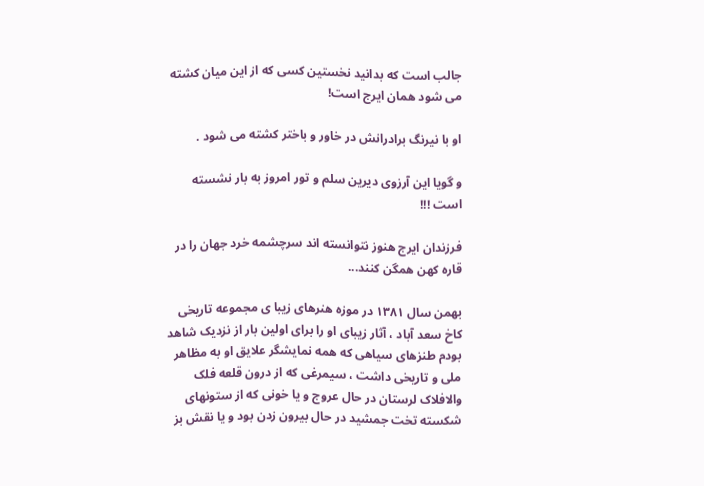جالب است که بدانید نخستین کسی که از این میان کشته می شود همان ایرج است!

او با نیرنگ برادرانش در خاور و باختر کشته می شود .

و گویا این آرزوی دیرین سلم و تور امروز به بار نشسته است !!!

فرزندان ایرج هنوز نتوانسته اند سرچشمه خرد جهان را در قاره کهن همگن کنند...

بهمن سال ۱۳۸۱ در موزه هنرهای زیبا ی مجموعه تاریخی کاخ سعد آباد ، آثار زیبای او را برای اولین بار از نزدیک شاهد بودم طنزهای سیاهی که همه نمایشگر علایق او به مظاهر ملی و تاریخی داشت ، سیمرغی که از درون قلعه فلک والافلاک لرستان در حال عروج و یا خونی که از ستونهای شکسته تخت جمشید در حال بیرون زدن بود و یا نقش بز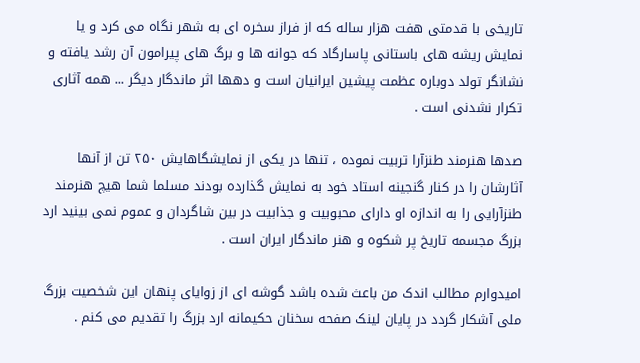تاریخی با قدمتی هفت هزار ساله که از فراز سخره ای به شهر نگاه می کرد و یا نمایش ریشه های باستانی پاسارگاد که جوانه ها و برگ های پیرامون آن رشد یافته و نشانگر تولد دوباره عظمت پیشین ایرانیان است و دهها اثر ماندگار دیگر ... همه آثاری تکرار نشدنی است .

صدها هنرمند طنزآرا تربیت نموده ، تنها در یکی از نمایشگاهایش ۲۵۰ تن از آنها آثارشان را در کنار گنجینه استاد خود به نمایش گذارده بودند مسلما شما هیچ هنرمند طنزآرایی را به اندازه او دارای محبوبیت و جذابیت در بین شاگردان و عموم نمی بینید ارد بزرگ مجسمه تاریخ پر شکوه و هنر ماندگار ایران است .

امیدوارم مطالب اندک من باعث شده باشد گوشه ای از زوایای پنهان این شخصیت بزرگ ملی آشکار گردد در پایان لینک صفحه سخنان حکیمانه ارد بزرگ را تقدیم می کنم .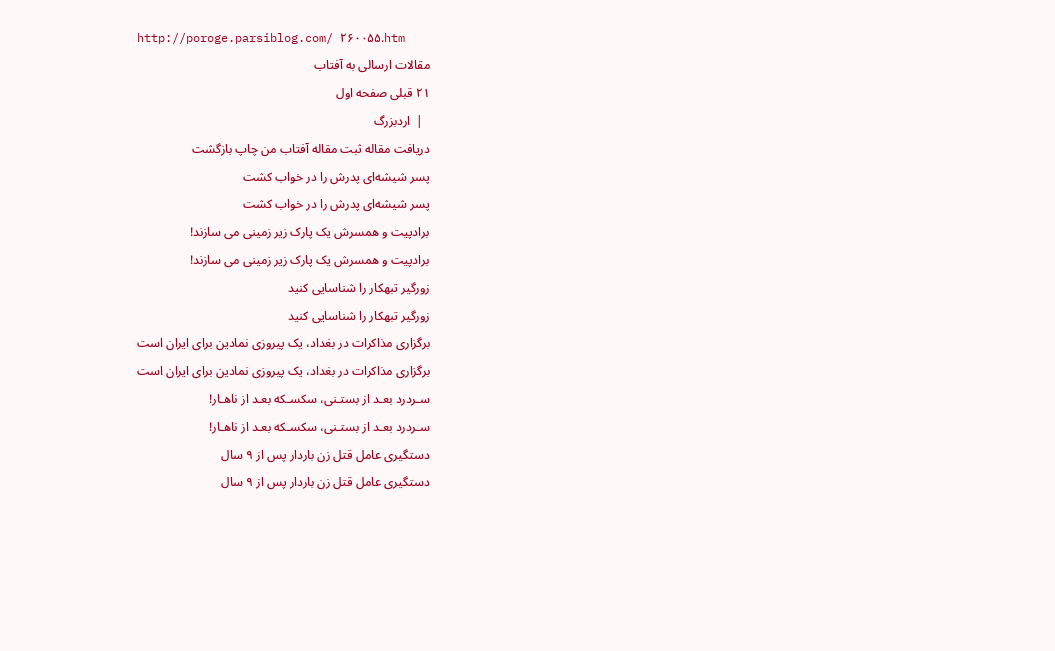http://poroge.parsiblog.com/ ۲۶۰۰۵۵.htm
مقالات ارسالی به آفتاب
۲۱ قبلى صفحه اول
  |  اردبزرگ
دریافت مقاله ثبت مقاله آفتاب من چاپ بازگشت
پسر شیشه‌ای پدرش را در خواب كشت
پسر شیشه‌ای پدرش را در خواب كشت
برادپیت و همسرش یک پارک زیر زمینی می سازند!
برادپیت و همسرش یک پارک زیر زمینی می سازند!
زورگیر تبهكار را شناسایی كنید
زورگیر تبهكار را شناسایی كنید
برگزاری مذاکرات در بغداد، یک پیروزی نمادین برای ایران است
برگزاری مذاکرات در بغداد، یک پیروزی نمادین برای ایران است
سـردرد بعـد از بستـنی، سکسـکه بعـد از ناهـار!
سـردرد بعـد از بستـنی، سکسـکه بعـد از ناهـار!
دستگیری عامل قتل زن باردار پس از ۹ سال
دستگیری عامل قتل زن باردار پس از ۹ سال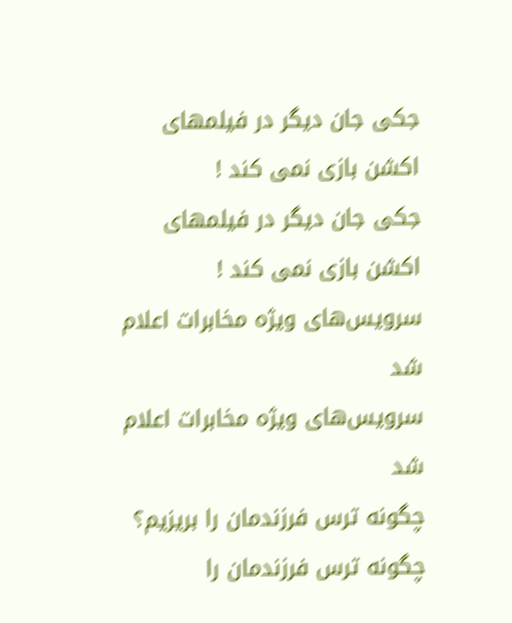جکی جان دیگر در فیلمهای اکشن بازی نمی کند !
جکی جان دیگر در فیلمهای اکشن بازی نمی کند !
سرویس‌های ویژه مخابرات اعلام شد
سرویس‌های ویژه مخابرات اعلام شد
چگونه ترس فرزندمان را بریزیم؟
چگونه ترس فرزندمان را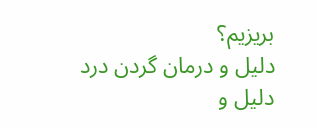بریزیم؟
دلیل و درمان گردن درد
دلیل و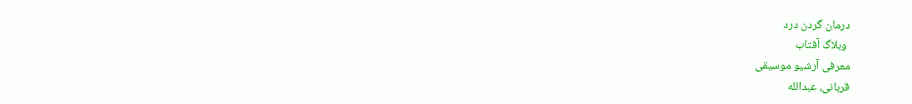درمان گردن درد
 وبلاگ آفتاب
معرفی آرشیو موسیقی
قربانی، عبدالله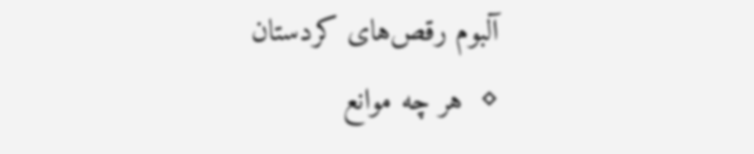آلبوم رقص‌های کردستان
◊  هر چه موانع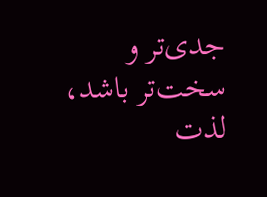جدی‌تر و سخت‌تر باشد، لذت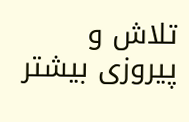تلاش و پیروزی بیشتر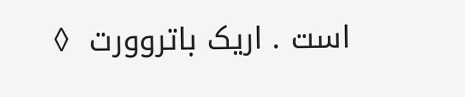است . اریک باتروورت  ◊